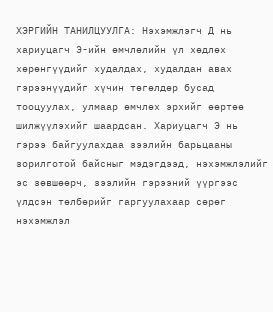ХЭРГИЙН ТАНИЛЦУУЛГА: Нэхэмжлэгч Д нь хариуцагч Э-ийн өмчлөлийн үл хөдлөх хөрөнгүүдийг худалдах, худалдан авах гэрээнүүдийг хүчин төгөлдөр бусад тооцуулах, улмаар өмчлөх эрхийг өөртөө шилжүүлэхийг шаардсан. Хариуцагч Э нь гэрээ байгуулахдаа зээлийн барьцааны зорилготой байсныг мэдэгдээд, нэхэмжлэлийг эс зөвшөөрч, зээлийн гэрээний үүргээс үлдсэн төлбөрийг гаргуулахаар сөрөг нэхэмжлэл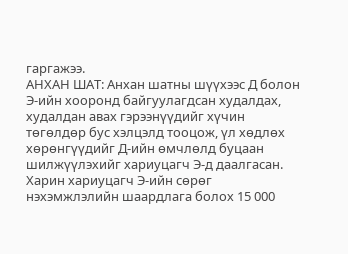гаргажээ.
АНХАН ШАТ: Анхан шатны шүүхээс Д болон Э-ийн хооронд байгуулагдсан худалдах, худалдан авах гэрээнүүдийг хүчин төгөлдөр бус хэлцэлд тооцож, үл хөдлөх хөрөнгүүдийг Д-ийн өмчлөлд буцаан шилжүүлэхийг хариуцагч Э-д даалгасан. Харин хариуцагч Э-ийн сөрөг нэхэмжлэлийн шаардлага болох 15 000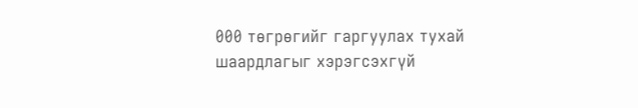000 төгрөгийг гаргуулах тухай шаардлагыг хэрэгсэхгүй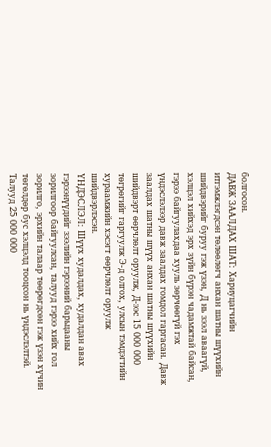болгосон.
ДАВЖ ЗААЛДАХ ШАТ: Хариуцагчийн итгэмжлэгдсэн төлөөлөгч анхан шатны шүүхийн шийдвэрийг буруу гэж үзэн, Д нь зээл аваагүй, хэлцэл хийхэд эрх зүйн бүрэн чадамжтай байсан, гэрээ байгуулахдаа хууль зөрчөөгүй гэх үндэслэлээр давж заалдах гомдол гаргасан. Давж заалдах шатны шүүх анхан шатны шүүхийн шийдвэрт өөрчлөлт оруулж, Д-ээс 15 000 000 төгрөгийг гаргуулж Э-д олгох, улсын тэмдэгтийн хураамжийн хэсэгт өөрчлөлт оруулж шийдвэрлэсэн.
ҮНДЭСЛЭЛ: Шүүх худалдах, худалдан авах гэрээнүүдийг зээлийн гэрээний барьцааны зорилгоор байгуулсан, талууд гэрээ хийх гол зорилго, эрхийн талаар төөрөгдсөн гэж үзэн хүчин төгөлдөр бус хэлцэлд тооцсон нь үндэслэлтэй. Талууд 25 000 000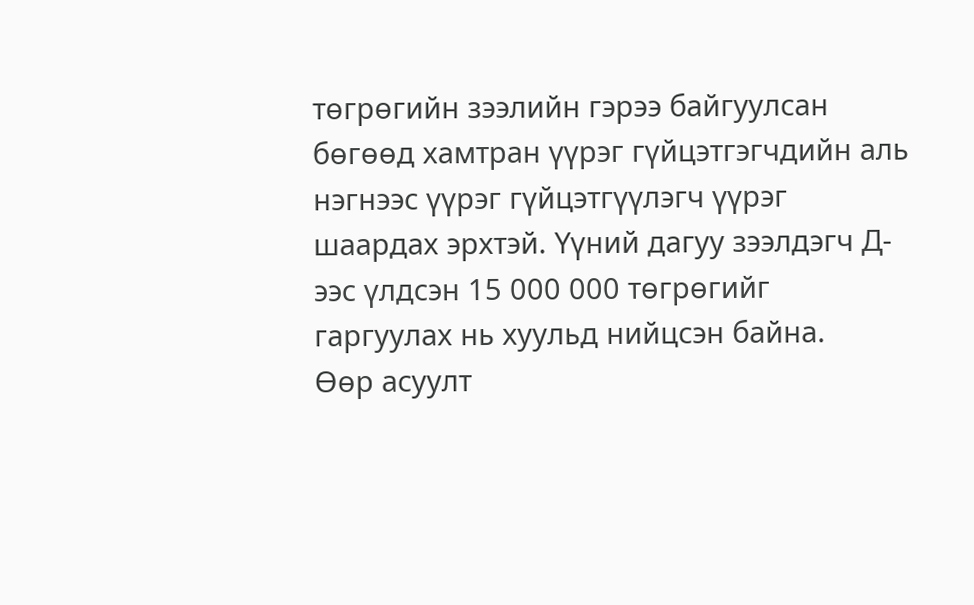төгрөгийн зээлийн гэрээ байгуулсан бөгөөд хамтран үүрэг гүйцэтгэгчдийн аль нэгнээс үүрэг гүйцэтгүүлэгч үүрэг шаардах эрхтэй. Үүний дагуу зээлдэгч Д-ээс үлдсэн 15 000 000 төгрөгийг гаргуулах нь хуульд нийцсэн байна.
Өөр асуулт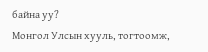байна уу?
Монгол Улсын хууль, тогтоомж,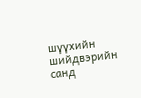шүүхийн шийдвэрийн санд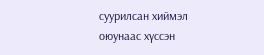суурилсан хиймэл оюунаас хүссэн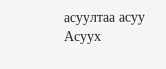асуултаа асуу
Асуух